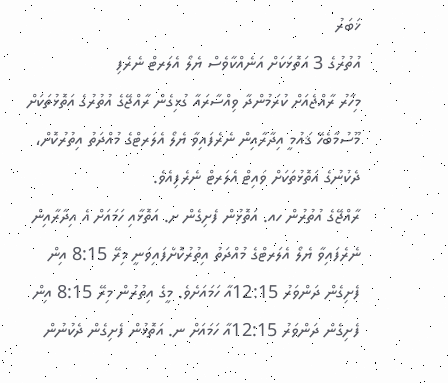ޚަބަރު
އުތުރުގެ 3 އަތޮޅަކަށް އަނެއްކާވެސް ޔެލޯ އެލަރޓް ނެރެފި
މިހާރު ރާއްޖެއަށް ކުރަމުންދާ ވިއްސާރައާ ގުޅިގެން ރާއްޖޭގެ އުތުރުގެ އަތޮޅުތަކަށް މޫސުމާބެހޭ ޤައުމީ އިދާރާއިން ނެރެފައިވާ ޔެލޯ އެލަރޓްގެ މުއްދަތު އިތުރުކޮށް، ދެކުނުގެ އަތޮޅުތަކަށް ވައިޓް އެލަރޓް ނެރެފިއެވެ.
ރާއްޖޭގެ އުތުރުން ހއ. އަތޮޅުން ފެށިގެން ށ. އަތޮޅާއި ހަމައަށް އެ އިދާރާއިން ނެރެފައިވާ ޔެލޯ އެލަރޓްގެ މުއްދަތު އިތުރުކޮށްފައިވަނީ މިރޭ 8:15 އިން ފެށިގެން ދަންވަރު 12:15އާ ހަމައަށެވެ. މީގެ އިތުރުން މިރޭ 8:15 އިން ފެށިގެން ދަންވަރު 12:15އާ ހަމައަށް ނ. އަތޮޅުން ފެށިގެން ދެކުނުން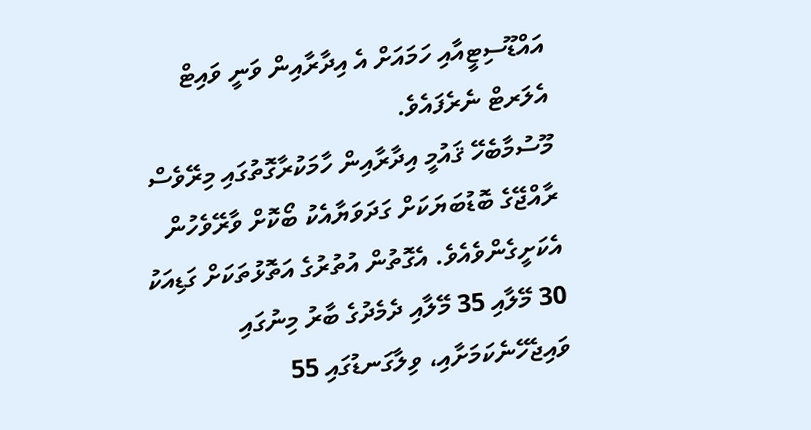އައްޑޫސިޓީއާއި ހަމައަށް އެ އިދާރާއިން ވަނީ ވައިޓް އެލަރޓް ނެރެފައެވެ.
މޫސުމާބެހޭ ޤައުމީ އިދާރާއިން ހާމަކުރާގޮތުގައި މިރޭވެސް ރާއްޖޭގެ ބޮޑުބަޔަކަށް ގަދަވަޔާއެކު ބޯކޮށް ވާރޭވެހުން އެކަށީގެންވެއެވެ. އެގޮތުން އުތުރުގެ އަތޮޅުތަކަށް ގަޑިއަކު 30 މޭލާއި 35 މޭލާއި ދެމެދުގެ ބާރު މިނުގައި ވައިޖެހޭނެކަމަށާއި، ވިލާގަނޑުގައި 55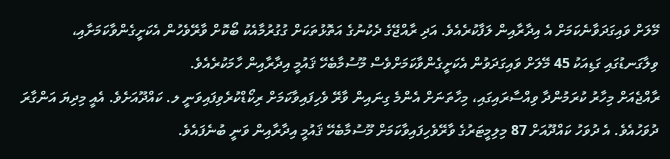މޭލަށް ވައިގަދަވާނެކަމަށް އެ އިދާރާއިން ލަފާކުރެއެވެ. އަދި ރާއްޖޭގެ ދެކުނުގެ އަތޮޅުތަކަށް ގުގުރުމާއެކު ބޯކޮށް ވާރޭވެހުން އެކަށީގެންވާކަމަށާއި، ވިލާގަނޑުގައި ގަޑިއަކު 45 މޭލަށް ވައިގަދަވުން އެކަށީގެންވާކަމަށްވެސް މޫސުމާބެހޭ ޤައުމީ އިދާރާއިން ހާމަކުރެއެވެ.
ރާއްޖެއަށް މިހާރު ކުރަމުންދާ ވިއްސާރައިގައި، މިހާތަނަށް އެންމެ ގިނައިން ވާރޭ ވެހިފައިވާކަމަށް ރިކޯޑްކުރެވިފައިވަނީ ލ. ކައްދޫއަށެވެ. އެއީ މިދިޔަ އަންގާރަ ދުވަހުއެވެ. އެ ދުވަހު ކައްދޫއަށް 87 މިލިމީޓަރުގެ ވާރޭވެހިފައިވާކަމަށް މޫސުމާބެހޭ ޤައުމީ އިދާރާއިން ވަނީ ބުނެފައެވެ.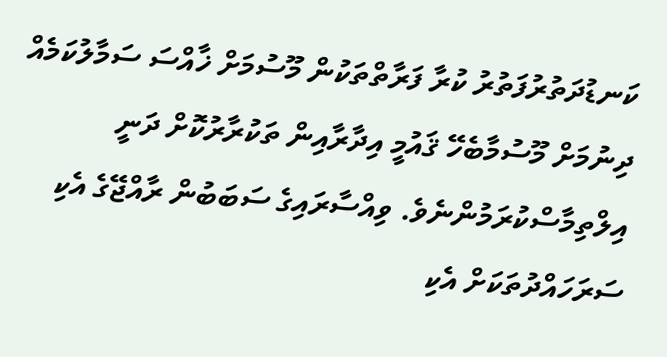ކަނޑުދަތުރުފަތުރު ކުރާ ފަރާތްތަކުން މޫސުމަށް ޚާއްސަ ސަމާލުކަމެއް ދިނުމަށް މޫސުމާބެހޭ ޤައުމީ އިދާރާއިން ތަކުރާރުކޮށް ދަނީ އިލްތިމާސްކުރަމުންނެވެ. ވިއްސާރައިގެ ސަބަބުން ރާއްޖޭގެ އެކި ސަރަހައްދުތަކަށް އެކި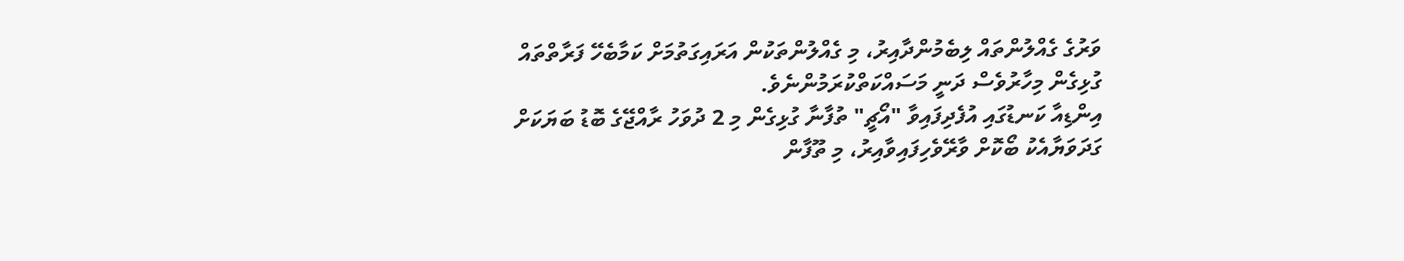ވަރުގެ ގެއްލުންތައް ލިބެމުންދާއިރު، މި ގެއްލުންތަކުން އަރައިގަތުމަށް ކަމާބެހޭ ފަރާތްތައް ގުޅިގެން މިހާރުވެސް ދަނީ މަސައްކަތްކުރަމުންނެވެ.
އިންޑިއާ ކަނޑުގައި އުފެދިފައިވާ "އޯޗީ" ތުފާނާ ގުޅިގެން މި 2 ދުވަހު ރާއްޖޭގެ ބޮޑު ބަޔަކަށް ގަދަވަޔާއެކު ބޯކޮށް ވާރޭވެހިފައިވާއިރު، މި ތޫފާން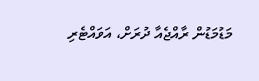މަޑުމަޑުން ރާއްޖެއާ ދުރަށް، އަވައްޓެރި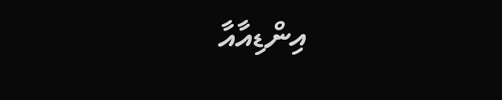އިންޑިއާއާ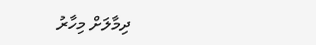ދިމާލަށް މިހާރު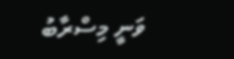ވަނީ މިސްރާބު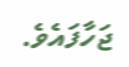ޖަހާފައެވެ.